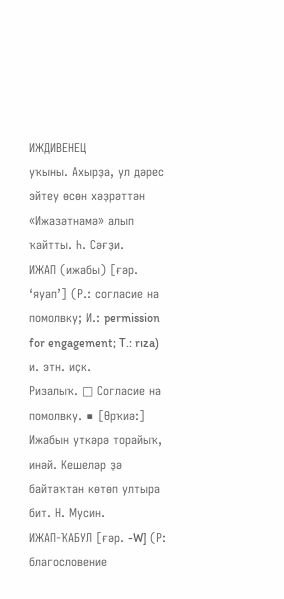ИЖДИВЕНЕЦ
уҡыны. Ахырҙа, ул дәрес эйтеу өсөн хәҙрәттән «Ижазәтнамә» алып ҡайтты. Һ. Сәғҙи.
ИЖАП (ижабы) [ғәр. ‘яуап’] (Р.: согласие на помолвку; И.: permission for engagement; T.: rıza) и. этн. иҫк.
Ризалыҡ. □ Согласие на помолвку. ■ [Өрҡиә:] Ижабын уткәрә торайыҡ, инәй. Кешеләр ҙә байтаҡтан көтөп ултыра бит. Н. Мусин.
ИЖАП-ҠАБУЛ [ғәр. -W] (Р: благословение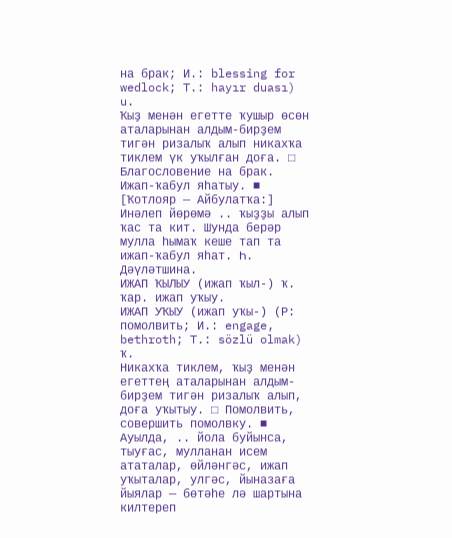на брак; И.: blessing for wedlock; T.: hayır duası) u.
Ҡыҙ менән егетте ҡушыр өсөн аталарынан алдым-бирҙем тигән ризалыҡ алып никахҡа тиклем үк уҡылған доға. □ Благословение на брак. Ижап-ҡабул яһатыу. ■ [Ҡотлояр — Айбулатҡа:] Инәлеп йөрөмә .. ҡыҙҙы алып ҡас та кит. Шунда берәр мулла һымаҡ кеше тап та ижап-ҡабул яһат. Һ. Дәүләтшина.
ИЖАП ҠЫЛЫУ (ижап ҡыл-) ҡ. ҡар. ижап уҡыу.
ИЖАП УҠЫУ (ижап уҡы-) (Р: помолвить; И.: engage, bethroth; T.: sözlü olmak) ҡ.
Никахҡа тиклем, ҡыҙ менән егеттең аталарынан алдым-бирҙем тигән ризалыҡ алып, доға уҡытыу. □ Помолвить, совершить помолвку. ■ Ауылда, .. йола буйынса, тыуғас, мулланан исем ататалар, өйләнгәс, ижап уҡыталар, улгәс, йыназаға йыялар — бөтәһе лә шартына килтереп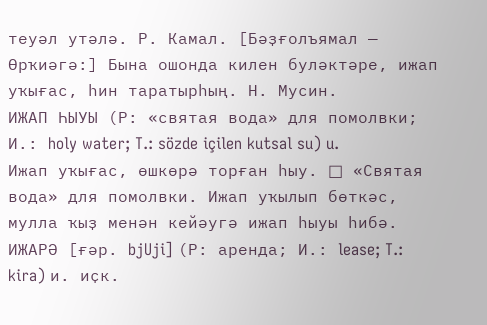теуәл утәлә. Р. Камал. [Бәҙғолъямал — Өрҡиәгә:] Бына ошонда килен буләктәре, ижап уҡығас, һин таратырһың. Н. Мусин.
ИЖАП ҺЫУЫ (Р: «святая вода» для помолвки; И.: holy water; T.: sözde içilen kutsal su) u.
Ижап уҡығас, өшкөрә торған һыу. □ «Святая вода» для помолвки. Ижап уҡылып бөткәс, мулла ҡыҙ менән кейәугә ижап һыуы һибә.
ИЖАРӘ [ғәр. bjUji] (Р: аренда; И.: lease; T.: kira) и. иҫк.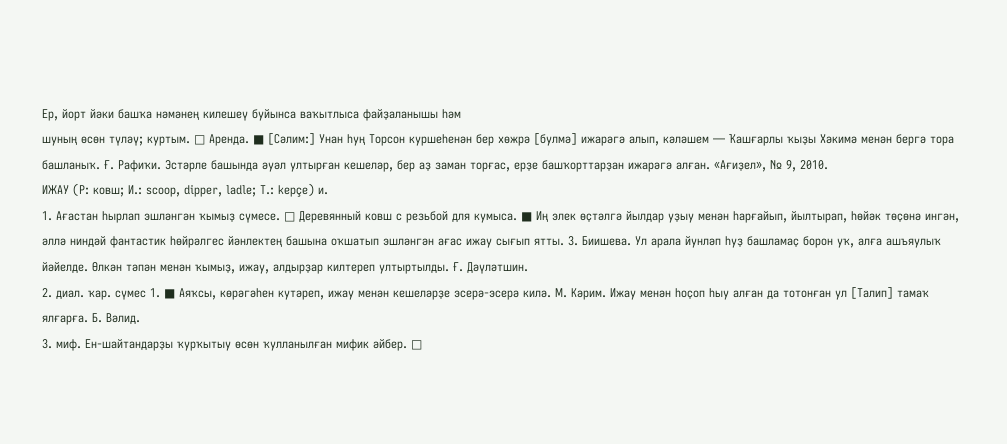Ер, йорт йәки башҡа нәмәнең килешеү буйынса ваҡытлыса файҙаланышы һәм
шуның өсөн түләү; куртым. □ Аренда. ■ [Сәлим:] Унан һуң Торсон куршеһенән бер хөжрә [булмә] ижарәгә алып, кәләшем — Ҡашғарлы ҡыҙы Хәкимә менән бергә тора башланыҡ. Ғ. Рафиҡи. Эстәрле башында әуәл ултырған кешеләр, бер аҙ заман торғас, ерҙе башҡорттарҙан ижарәгә алған. «Ағиҙел», № 9, 2010.
ИЖАУ (Р: ковш; И.: scoop, dipper, ladle; T.: kepçe) и.
1. Ағастан һырлап эшләнгән ҡымыҙ сүмесе. □ Деревянный ковш с резьбой для кумыса. ■ Иң элек өҫтәлгә йылдар уҙыу менән һарғайып, йылтырап, һөйәк төҫөнә ингән, әллә ниндәй фантастик һөйрәлгес йәнлектең башына оҡшатып эшләнгән ағас ижау сығып ятты. 3. Биишева. Ул арала йунләп һуҙ башламаҫ борон уҡ, алға ашъяулыҡ йәйелде. Өлкән тәпән менән ҡымыҙ, ижау, алдырҙар килтереп ултыртылды. Ғ. Дәүләтшин.
2. диал. ҡар. сүмес 1. ■ Аяҡсы, көрәгәһен кутәреп, ижау менән кешеләрҙе эсерә-эсерә килә. М. Кәрим. Ижау менән һоҫоп һыу алған да тотонған ул [Талип] тамаҡ ялғарға. Б. Вәлид.
3. миф. Ен-шайтандарҙы ҡурҡытыу өсөн ҡулланылған мифик әйбер. □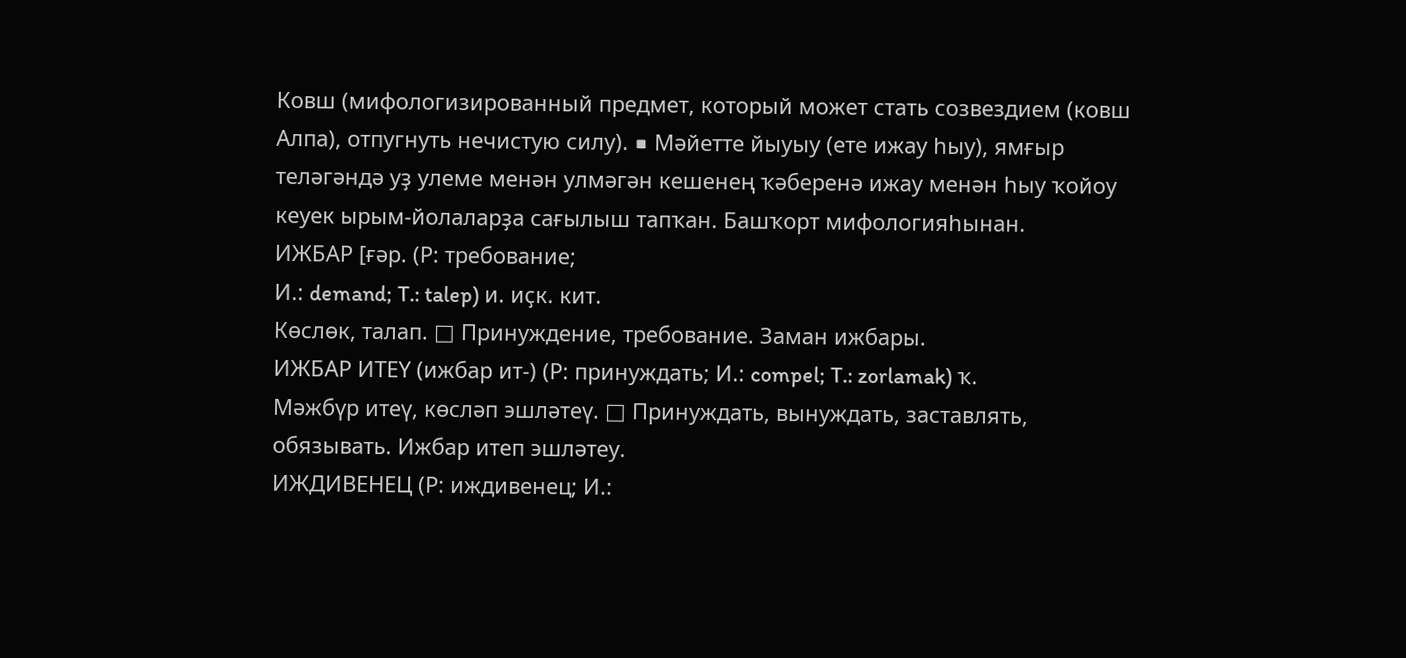Ковш (мифологизированный предмет, который может стать созвездием (ковш Алпа), отпугнуть нечистую силу). ■ Мәйетте йыуыу (ете ижау һыу), ямғыр теләгәндә уҙ улеме менән улмәгән кешенең ҡәберенә ижау менән һыу ҡойоу кеуек ырым-йолаларҙа сағылыш тапҡан. Башҡорт мифологияһынан.
ИЖБАР [ғәр. (Р: требование;
И.: demand; T.: talep) и. иҫк. кит.
Көслөк, талап. □ Принуждение, требование. Заман ижбары.
ИЖБАР ИТЕҮ (ижбар ит-) (Р: принуждать; И.: compel; T.: zorlamak) ҡ.
Мәжбүр итеү, көсләп эшләтеү. □ Принуждать, вынуждать, заставлять, обязывать. Ижбар итеп эшләтеу.
ИЖДИВЕНЕЦ (Р: иждивенец; И.: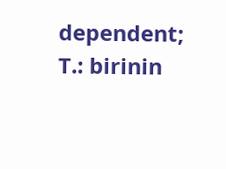dependent; T.: birinin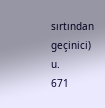sırtından geçinici) u.
671